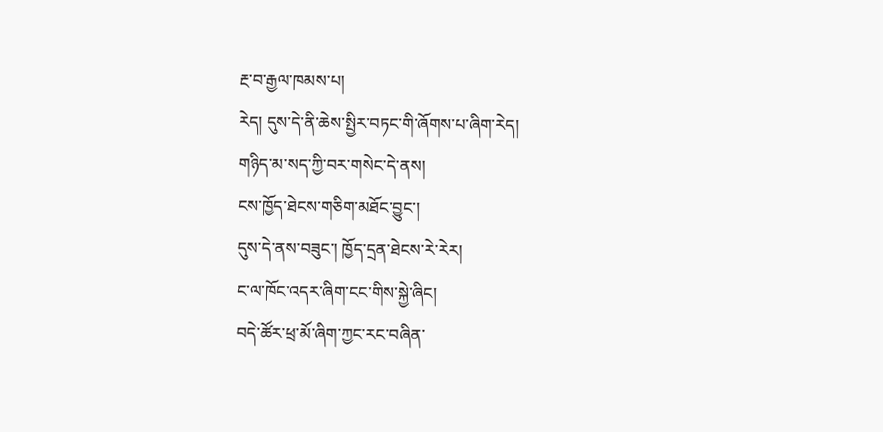རྔ་བ་རྒྱལ་ཁམས་པ།
རེད། དུས་དེ་ནི་ཆེས་སྤྱིར་བཏང་གི་ཞོགས་པ་ཞིག་རེད།
གཉིད་མ་སད་ཀྱི་བར་གསེང་དེ་ནས།
ངས་ཁྱོད་ཐེངས་གཅིག་མཐོང་བྱུང་།
དུས་དེ་ནས་བཟུང་། ཁྱོད་དྲན་ཐེངས་རེ་རེར།
ང་ལ་ཁོང་འདར་ཞིག་ངང་གིས་སྐྱེ་ཞིང།
བདེ་ཚོར་ཕྲ་མོ་ཞིག་ཀྱང་རང་བཞིན་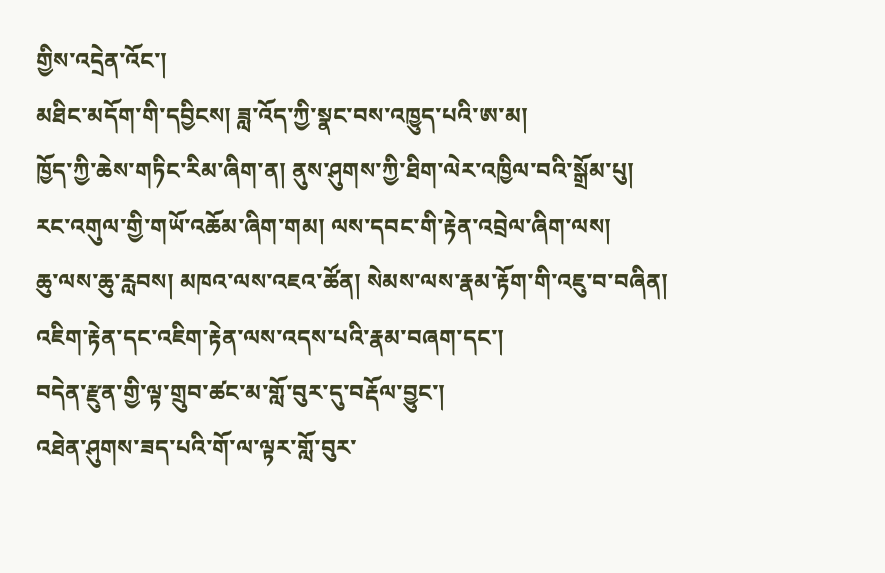གྱིས་འདྲེན་འོང་།
མཐིང་མདོག་གི་དབྱིངས། ཟླ་འོད་ཀྱི་སྣང་བས་འཁྱུད་པའི་ཨ་མ།
ཁྱོད་ཀྱི་ཆེས་གཏིང་རིམ་ཞིག་ན། ནུས་ཤུགས་ཀྱི་ཐིག་ལེར་འཁྱིལ་བའི་སྒྲོམ་པུ།
རང་འགུལ་གྱི་གཡོ་འཆོམ་ཞིག་གམ། ལས་དབང་གི་རྟེན་འབྲེལ་ཞིག་ལས།
ཆུ་ལས་ཆུ་རླབས། མཁའ་ལས་འཇའ་ཚོན། སེམས་ལས་རྣམ་རྟོག་གི་འཇུ་བ་བཞིན།
འཇིག་རྟེན་དང་འཇིག་རྟེན་ལས་འདས་པའི་རྣམ་བཞག་དང་།
བདེན་རྫུན་གྱི་ལྟ་གྲུབ་ཚང་མ་གློ་བུར་དུ་བརྡོལ་བྱུང་།
འཐེན་ཤུགས་ཟད་པའི་གོ་ལ་ལྟར་གློ་བུར་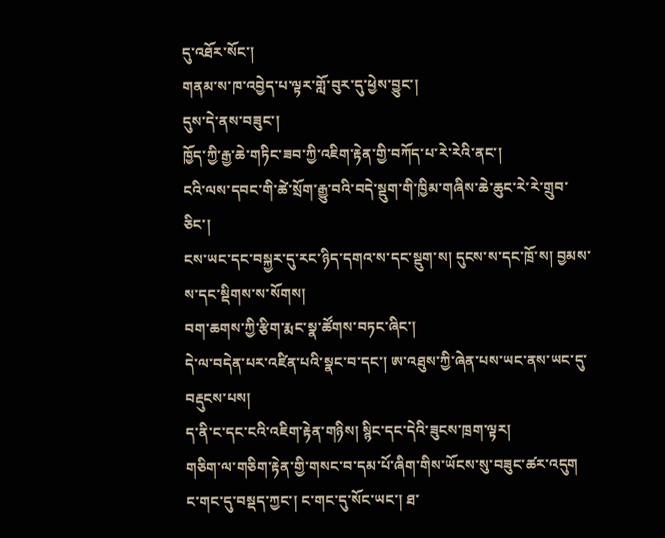དུ་འཐོར་སོང་།
གནམ་ས་ཁ་འབྱེད་པ་ལྟར་གློ་བུར་དུ་ཕྱེས་བྱུང་།
དུས་དེ་ནས་བཟུང་།
ཁྱོད་ཀྱི་རྒྱ་ཆེ་གཏིང་ཟབ་ཀྱི་འཇིག་རྟེན་གྱི་བཀོད་པ་རེ་རེའི་ནང་།
ངའི་ལས་དབང་གི་ཚེ་སྲོག་རྒྱུ་བའི་བདེ་སྡུག་གི་ཁྱིམ་གཞིས་ཆེ་ཆུང་རེ་རེ་གྲུབ་ཅིང་།
ངས་ཡང་དང་བསྐྱར་དུ་རང་ཉིད་དགའ་ས་དང་སྡུག་ས། དུངས་ས་དང་ཁྲོ་ས། བྱམས་ས་དང་སྡིགས་ས་སོགས།
བག་ཆགས་ཀྱི་རྩིག་རྨང་སྣ་ཚོགས་བཏང་ཞིང་།
དེ་ལ་བདེན་པར་འཛིན་པའི་སྣང་བ་དང་། ཨ་འཐུས་ཀྱི་ཞེན་པས་ཡང་ནས་ཡང་དུ་བརྡུངས་པས།
ད་ནི་ང་དང་ངའི་འཇིག་རྟེན་གཉིས། སྙིང་དང་དེའི་ཟུངས་ཁྲག་ལྟར།
གཅིག་ལ་གཅིག་རྟེན་གྱི་གསང་བ་དམ་པོ་ཞིག་གིས་ཡོངས་སུ་བཟུང་ཚར་འདུག
ང་གང་དུ་བསྡད་ཀྱང་། ང་གང་དུ་སོང་ཡང་། ཐ་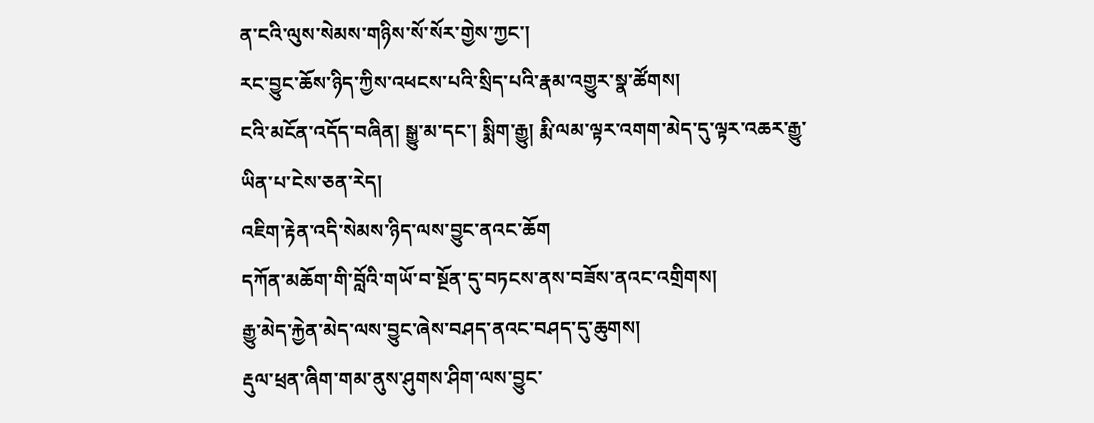ན་ངའི་ལུས་སེམས་གཉིས་སོ་སོར་གྱེས་ཀྱང་།
རང་བྱུང་ཆོས་ཉིད་ཀྱིས་འཕངས་པའི་སྲིད་པའི་རྣམ་འགྱུར་སྣ་ཚོགས།
ངའི་མངོན་འདོད་བཞིན། སྒྱུ་མ་དང་། སྨིག་རྒྱུ། རྨི་ལམ་ལྟར་འགག་མེད་དུ་ལྟར་འཆར་རྒྱུ་ཡིན་པ་ངེས་ཅན་རེད།
འཇིག་རྟེན་འདི་སེམས་ཉིད་ལས་བྱུང་ནའང་ཆོག
དཀོན་མཆོག་གི་བློའི་གཡོ་བ་སྔོན་དུ་བཏངས་ནས་བཟོས་ནའང་འགྲིགས།
རྒྱུ་མེད་རྐྱེན་མེད་ལས་བྱུང་ཞེས་བཤད་ནའང་བཤད་དུ་ཆུགས།
རྡུལ་ཕྲན་ཞིག་གམ་ནུས་ཤུགས་ཤིག་ལས་བྱུང་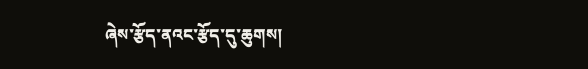ཞེས་རྩོད་ནའང་རྩོད་དུ་ཆུགས།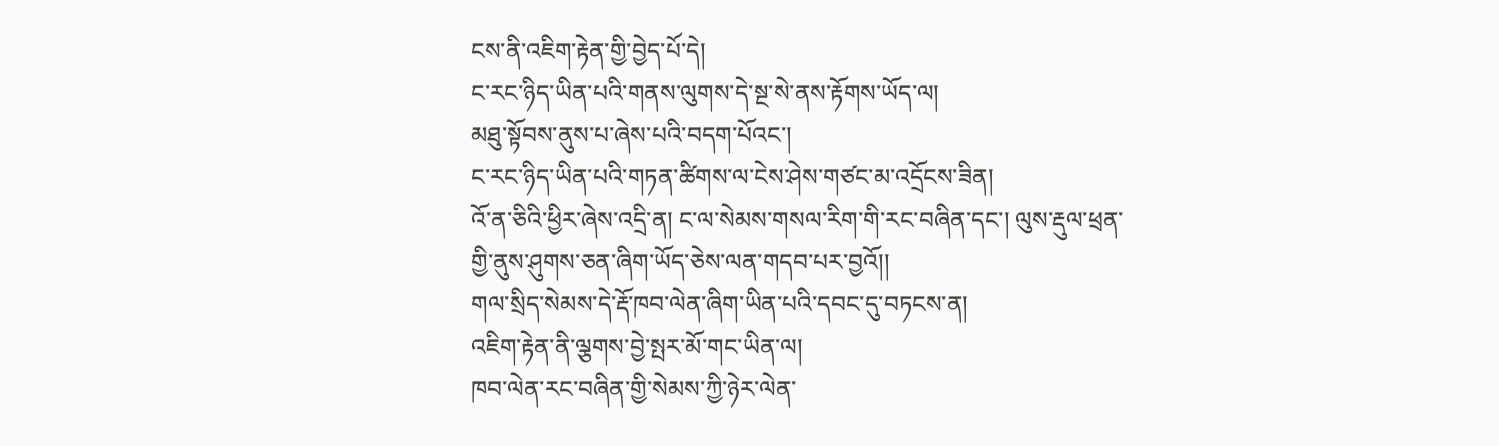ངས་ནི་འཇིག་རྟེན་གྱི་བྱེད་པོ་དེ།
ང་རང་ཉིད་ཡིན་པའི་གནས་ལུགས་དེ་སྔ་སེ་ནས་རྟོགས་ཡོད་ལ།
མཐུ་སྟོབས་ནུས་པ་ཞེས་པའི་བདག་པོའང་།
ང་རང་ཉིད་ཡིན་པའི་གཏན་ཚིགས་ལ་ངེས་ཤེས་གཙང་མ་འདྲོངས་ཟིན།
འོ་ན་ཅིའི་ཕྱིར་ཞེས་འདྲི་ན། ང་ལ་སེམས་གསལ་རིག་གི་རང་བཞིན་དང་། ལུས་རྡུལ་ཕྲན་གྱི་ནུས་ཤུགས་ཅན་ཞིག་ཡོད་ཅེས་ལན་གདབ་པར་བྱའོ།།
གལ་སྲིད་སེམས་དེ་རྡོ་ཁབ་ལེན་ཞིག་ཡིན་པའི་དབང་དུ་བཏངས་ན།
འཇིག་རྟེན་ནི་ལྕགས་བྱེ་སྤར་མོ་གང་ཡིན་ལ།
ཁབ་ལེན་རང་བཞིན་གྱི་སེམས་ཀྱི་ཉེར་ལེན་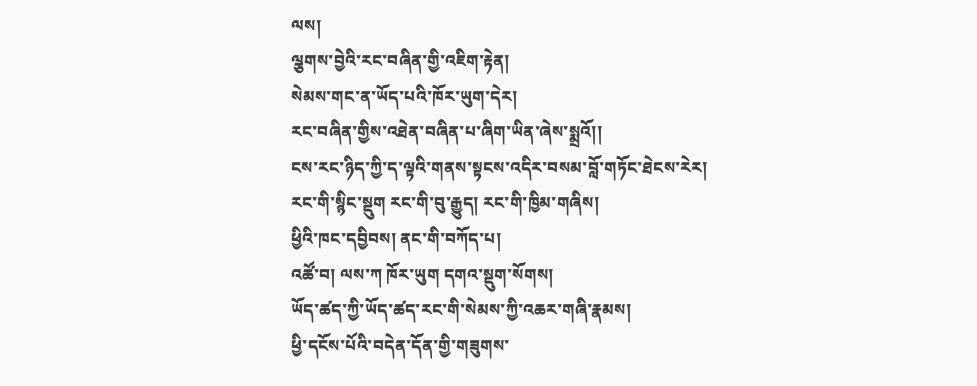ལས།
ལྕགས་བྱེའི་རང་བཞིན་གྱི་འཇིག་རྟེན།
སེམས་གང་ན་ཡོད་པའི་ཁོར་ཡུག་དེར།
རང་བཞིན་གྱིས་འཐེན་བཞིན་པ་ཞིག་ཡིན་ཞེས་སྨྲའོ།།
ངས་རང་ཉིད་ཀྱི་ད་ལྟའི་གནས་སྟངས་འདིར་བསམ་བློ་གཏོང་ཐེངས་རེར།
རང་གི་སྙིང་སྡུག རང་གི་བུ་རྒྱུད། རང་གི་ཁྱིམ་གཞིས།
ཕྱིའི་ཁང་དབྱིབས། ནང་གི་བཀོད་པ།
འཚོ་བ། ལས་ཀ ཁོར་ཡུག དགའ་སྡུག་སོགས།
ཡོད་ཚད་ཀྱི་ཡོད་ཚད་རང་གི་སེམས་ཀྱི་འཆར་གཞི་རྣམས།
ཕྱི་དངོས་པོའི་བདེན་དོན་གྱི་གཟུགས་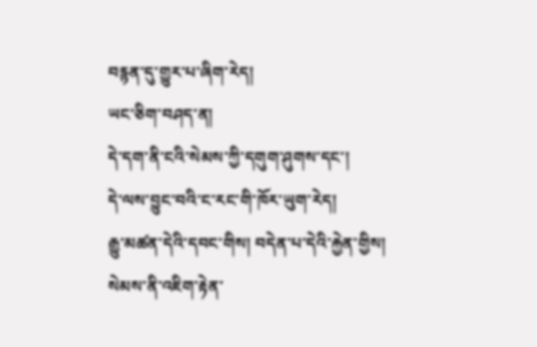བརྙན་དུ་གྱུར་པ་ཞིག་རེད།
ཡང་ཅིག་བཤད་ན།
དེ་དག་ནི་ངའི་སེམས་ཀྱི་དགུག་ཤུགས་དང་།
དེ་ལས་བྱུང་བའི་ང་རང་གི་ཁོར་ཡུག་རེད།
རྒྱུ་མཚན་དེའི་དབང་གིས། བདེན་པ་དེའི་རྐྱེན་གྱིས།
སེམས་ནི་འཇིག་རྟེན་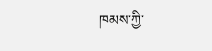ཁམས་ཀྱི་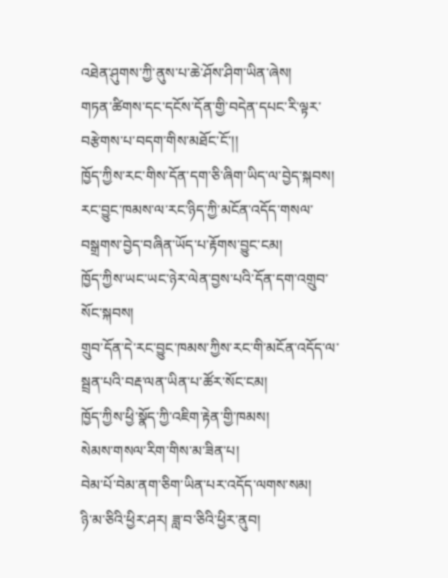འཐེན་ཤུགས་ཀྱི་ནུས་པ་ཆེ་ཤོས་ཤིག་ཡིན་ཞེས།
གཏན་ཚིགས་དང་དངོས་དོན་གྱི་བདེན་དཔང་རི་ལྟར་བརྩེགས་པ་བདག་གིས་མཐོང་ངོ་།།
ཁྱོད་ཀྱིས་རང་གིས་དོན་དག་ཅི་ཞིག་ཡིད་ལ་བྱེད་སྐབས།
རང་བྱུང་ཁམས་ལ་རང་ཉིད་ཀྱི་མངོན་འདོད་གསལ་བསྒྲགས་བྱེད་བཞིན་ཡོད་པ་རྟོགས་བྱུང་ངམ།
ཁྱོད་ཀྱིས་ཡང་ཡང་ཉེར་ལེན་བྱས་པའི་དོན་དག་འགྲུབ་སོང་སྐབས།
གྲུབ་དོན་དེ་རང་བྱུང་ཁམས་ཀྱིས་རང་གི་མངོན་འདོད་ལ་སྦྲན་པའི་བརྡ་ལན་ཡིན་པ་ཚོར་སོང་ངམ།
ཁྱོད་ཀྱིས་ཕྱི་སྣོད་ཀྱི་འཇིག་རྟེན་གྱི་ཁམས།
སེམས་གསལ་རིག་གིས་མ་ཟིན་པ།
བེམ་པོ་བེམ་ནག་ཅིག་ཡིན་པར་འདོད་ལགས་སམ།
ཉི་མ་ཅིའི་ཕྱིར་ཤར། ཟླ་བ་ཅིའི་ཕྱིར་ནུབ།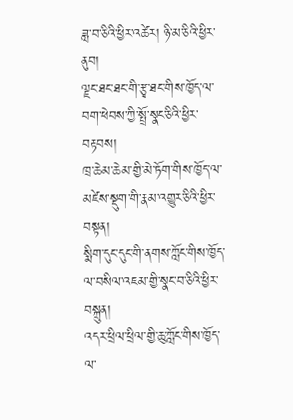ཟླ་བ་ཅིའི་ཕྱིར་འཚེར། ཉི་མ་ཅིའི་ཕྱིར་ནུབ།
ལྗང་ཐང་ཐང་གི་རྩྭ་ཐང་གིས་ཁྱོད་ལ་བག་ཕེབས་ཀྱི་སྤྲོ་སྣང་ཅིའི་ཕྱིར་བརྟབས།
ཁྲ་ཆེམ་ཆེམ་གྱི་མེ་ཏོག་གིས་ཁྱོད་ལ་མཛེས་སྡུག་གི་རྣམ་འགྱུར་ཅིའི་ཕྱིར་བསྟན།
སྨིག་དུང་དུང་གི་ནགས་ཀློང་གིས་ཁྱོད་ལ་བསིལ་འཇམ་གྱི་སྣང་བ་ཅིའི་ཕྱིར་བསྐྲུན།
འདར་ཕྲིལ་ཕྲིལ་གྱི་ཆུ་ཀློང་གིས་ཁྱོད་ལ་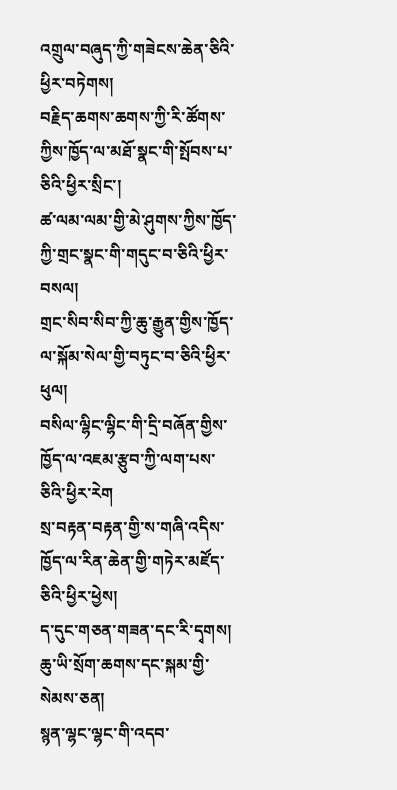འགྲུལ་བཞུད་ཀྱི་གཟེངས་ཆེན་ཅིའི་ཕྱིར་བཏེགས།
བརྗིད་ཆགས་ཆགས་ཀྱི་རི་ཚོགས་ཀྱིས་ཁྱོད་ལ་མཐོ་སྣང་གི་སྤོབས་པ་ཅིའི་ཕྱིར་སྲིང་།
ཚ་ལམ་ལམ་གྱི་མེ་ཤུགས་ཀྱིས་ཁྱོད་ཀྱི་གྲང་སྣང་གི་གདུང་བ་ཅིའི་ཕྱིར་བསལ།
གྲང་སིབ་སིབ་ཀྱི་ཆུ་རྒྱུན་གྱིས་ཁྱོད་ལ་སྐོམ་སེལ་གྱི་བཏུང་བ་ཅིའི་ཕྱིར་ཕུལ།
བསིལ་ལྷིང་ལྷིང་གི་དྲི་བཞོན་གྱིས་ཁྱོད་ལ་འཇམ་རྩུབ་ཀྱི་ལག་པས་ཅིའི་ཕྱིར་རེག
སྲ་བརྟན་བརྟན་གྱི་ས་གཞི་འདིས་ཁྱོད་ལ་རིན་ཆེན་གྱི་གཏེར་མཛོད་ཅིའི་ཕྱིར་ཕྱེས།
ད་དུང་གཅན་གཟན་དང་རི་དྭགས། ཆུ་ཡི་སྲོག་ཆགས་དང་སྐམ་གྱི་སེམས་ཅན།
སྙན་ལྷང་ལྷང་གི་འདབ་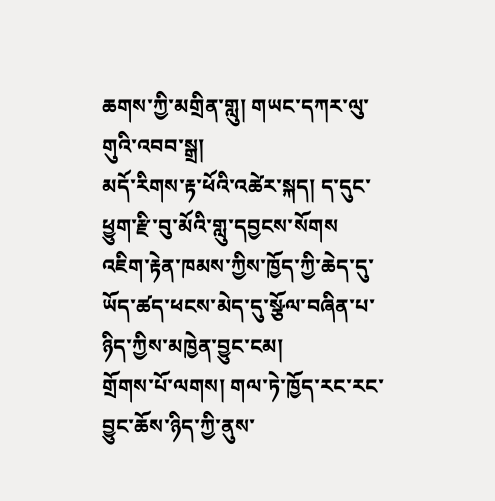ཆགས་ཀྱི་མགྲིན་གླུ། གཡང་དཀར་ལུ་གུའི་འབབ་སྒྲ།
མདོ་རིགས་རྟ་ཕོའི་འཚེར་སྐད། ད་དུང་ཕྱུག་རྫི་བུ་མོའི་གླུ་དབྱངས་སོགས
འཇིག་རྟེན་ཁམས་ཀྱིས་ཁྱོད་ཀྱི་ཆེད་དུ་ཡོད་ཚད་ཕངས་མེད་དུ་སྩོལ་བཞིན་པ་ཉིད་ཀྱིས་མཁྱེན་བྱུང་ངམ།
གྲོགས་པོ་ལགས། གལ་ཏེ་ཁྱོད་རང་རང་བྱུང་ཆོས་ཉིད་ཀྱི་ནུས་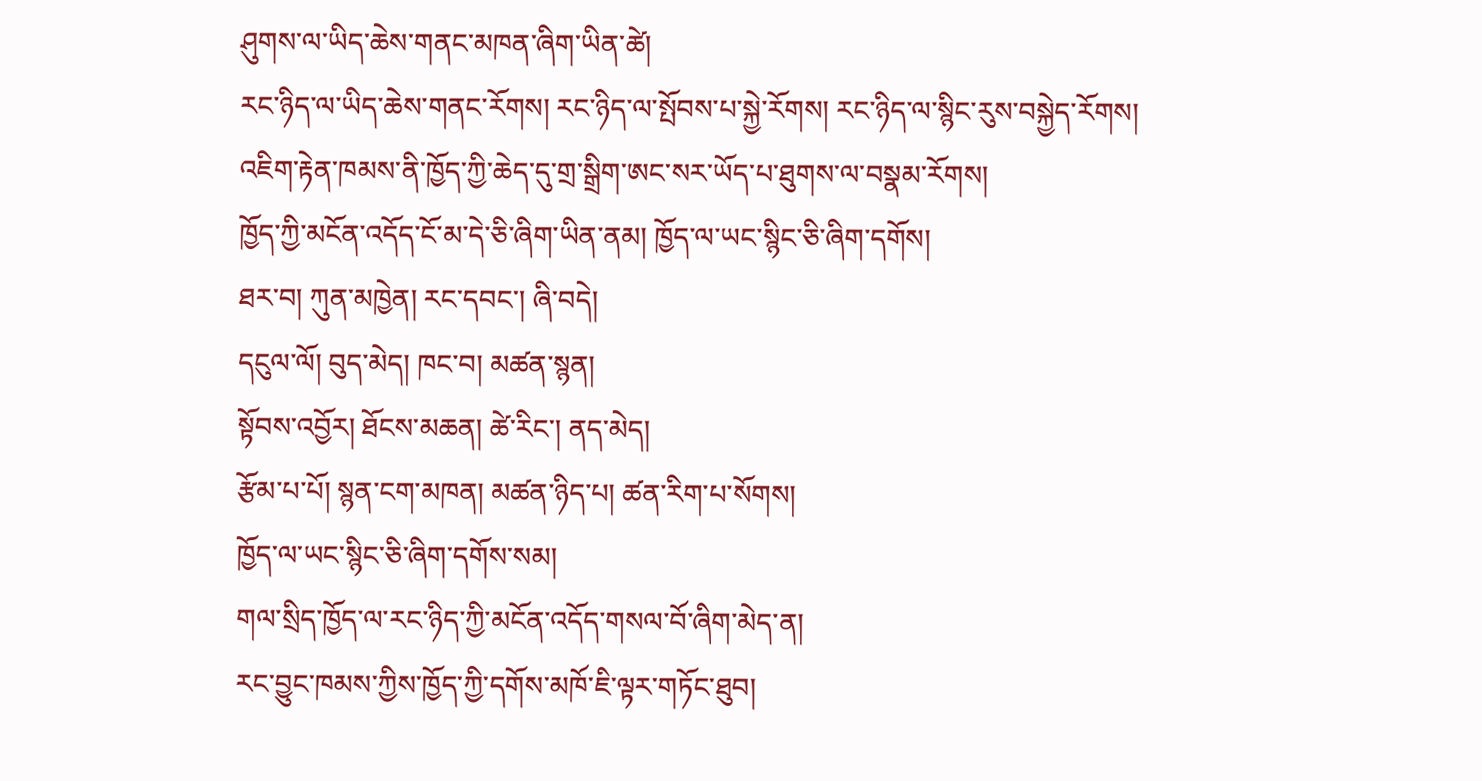ཤུགས་ལ་ཡིད་ཆེས་གནང་མཁན་ཞིག་ཡིན་ཚེ།
རང་ཉིད་ལ་ཡིད་ཆེས་གནང་རོགས། རང་ཉིད་ལ་སྤོབས་པ་སྐྱེ་རོགས། རང་ཉིད་ལ་སྙིང་རུས་བསྐྱེད་རོགས།
འཇིག་རྟེན་ཁམས་ནི་ཁྱོད་ཀྱི་ཆེད་དུ་གྲ་སྒྲིག་ཨང་སར་ཡོད་པ་ཐུགས་ལ་བསྣམ་རོགས།
ཁྱོད་ཀྱི་མངོན་འདོད་ངོ་མ་དེ་ཅི་ཞིག་ཡིན་ནམ། ཁྱོད་ལ་ཡང་སྙིང་ཅི་ཞིག་དགོས།
ཐར་བ། ཀུན་མཁྱེན། རང་དབང་། ཞི་བདེ།
དངུལ་ལོ། བུད་མེད། ཁང་བ། མཚན་སྙན།
སྟོབས་འབྱོར། ཐོངས་མཆན། ཚེ་རིང་། ནད་མེད།
རྩོམ་པ་པོ། སྙན་ངག་མཁན། མཚན་ཉིད་པ། ཚན་རིག་པ་སོགས།
ཁྱོད་ལ་ཡང་སྙིང་ཅི་ཞིག་དགོས་སམ།
གལ་སྲིད་ཁྱོད་ལ་རང་ཉིད་ཀྱི་མངོན་འདོད་གསལ་བོ་ཞིག་མེད་ན།
རང་བྱུང་ཁམས་ཀྱིས་ཁྱོད་ཀྱི་དགོས་མཁོ་ཇི་ལྟར་གཏོང་ཐུབ།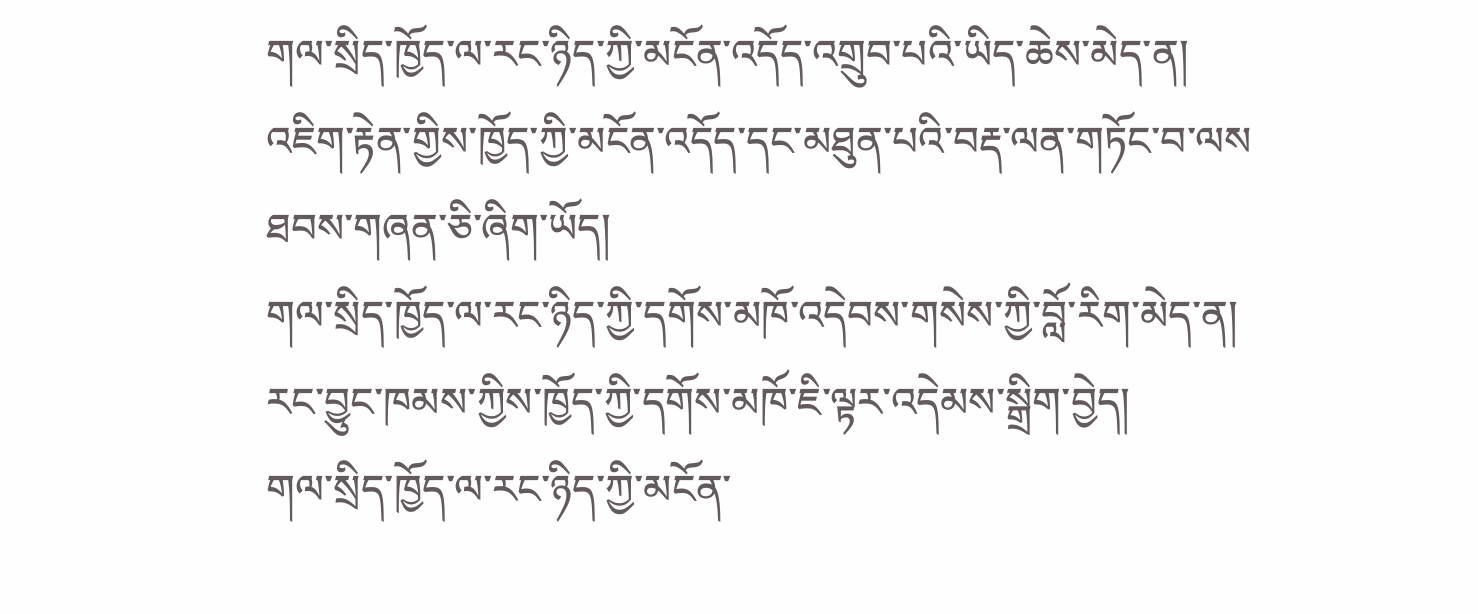གལ་སྲིད་ཁྱོད་ལ་རང་ཉིད་ཀྱི་མངོན་འདོད་འགྲུབ་པའི་ཡིད་ཆེས་མེད་ན།
འཇིག་རྟེན་གྱིས་ཁྱོད་ཀྱི་མངོན་འདོད་དང་མཐུན་པའི་བརྡ་ལན་གཏོང་བ་ལས
ཐབས་གཞན་ཅི་ཞིག་ཡོད།
གལ་སྲིད་ཁྱོད་ལ་རང་ཉིད་ཀྱི་དགོས་མཁོ་འདེབས་གསེས་ཀྱི་བློ་རིག་མེད་ན།
རང་བྱུང་ཁམས་ཀྱིས་ཁྱོད་ཀྱི་དགོས་མཁོ་ཇི་ལྟར་འདེམས་སྒྲིག་བྱེད།
གལ་སྲིད་ཁྱོད་ལ་རང་ཉིད་ཀྱི་མངོན་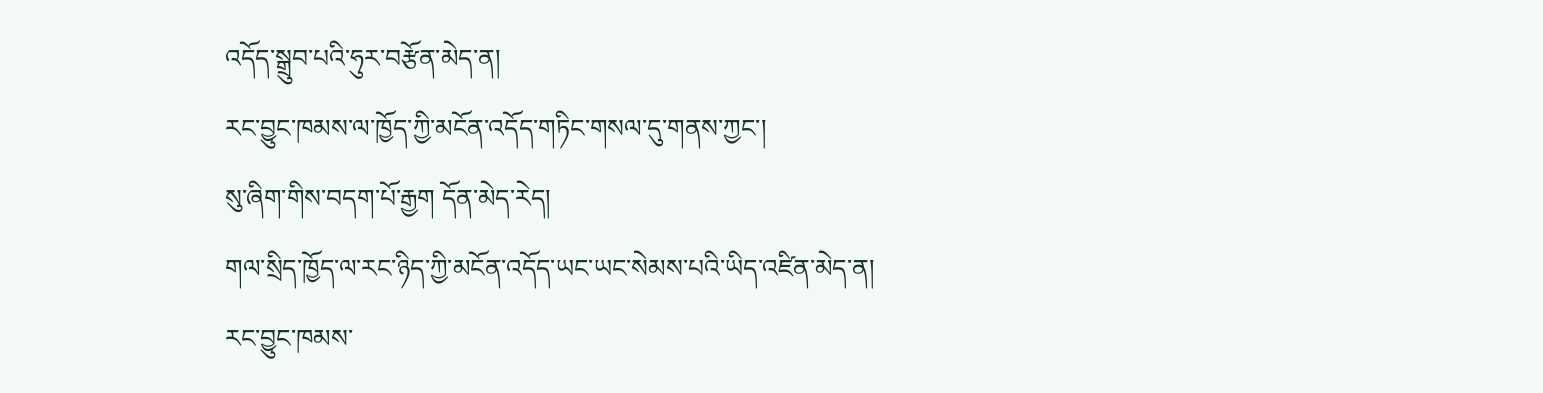འདོད་སྒྲུབ་པའི་ཧུར་བརྩོན་མེད་ན།
རང་བྱུང་ཁམས་ལ་ཁྱོད་ཀྱི་མངོན་འདོད་གཏིང་གསལ་དུ་གནས་ཀྱང་།
སུ་ཞིག་གིས་བདག་པོ་རྒྱག དོན་མེད་རེད།
གལ་སྲིད་ཁྱོད་ལ་རང་ཉིད་ཀྱི་མངོན་འདོད་ཡང་ཡང་སེམས་པའི་ཡིད་འཛིན་མེད་ན།
རང་བྱུང་ཁམས་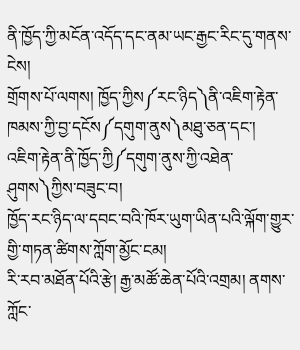ནི་ཁྱོད་ཀྱི་མངོན་འདོད་དང་ནམ་ཡང་རྒྱང་རིང་དུ་གནས་ངེས།
གྲོགས་པོ་ལགས། ཁྱོད་ཀྱིས༼རང་ཉིད༽ནི་འཇིག་རྟེན་ཁམས་ཀྱི་བྱ་དངོས༼དགུག་ནུས༽མཐུ་ཅན་དང་།
འཇིག་རྟེན་ནི་ཁྱོད་ཀྱི༼དགུག་ནུས་ཀྱི་འཐེན་ཤུགས༽ཀྱིས་བཟུང་བ།
ཁྱོད་རང་ཉིད་ལ་དབང་བའི་ཁོར་ཡུག་ཡིན་པའི་ལྐོག་གྱུར་གྱི་གཏན་ཚིགས་ཀློག་མྱོང་ངམ།
རི་རབ་མཐོན་པོའི་རྩེ། རྒྱ་མཚོ་ཆེན་པོའི་འགྲམ། ནགས་ཀློང་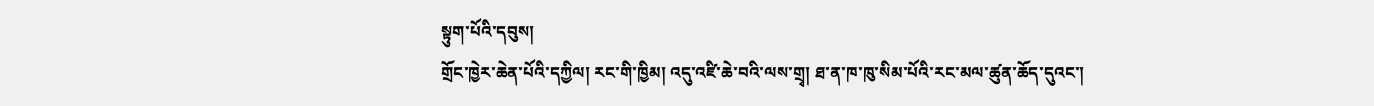སྟུག་པོའི་དབུས།
གྲོང་ཁྱེར་ཆེན་པོའི་དཀྱིལ། རང་གི་ཁྱིམ། འདུ་འཛི་ཆེ་བའི་ལས་གྲྭ། ཐ་ན་ཁ་ཁུ་སིམ་པོའི་རང་མལ་ཚུན་ཆོད་དུའང་།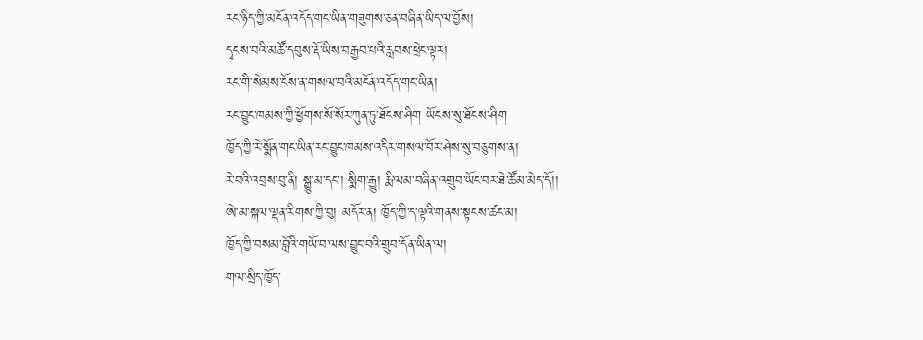རང་ཉིད་ཀྱི་མངོན་འདོད་གང་ཡིན་གཟུགས་ཅན་བཞིན་ཡིད་ལ་བྱོས།
དྭངས་བའི་མཚོ་དབུས་རྡོ་ཡིས་བརྒྱབ་པའི་རླབས་ཕྲེང་ལྟར།
རང་གི་སེམས་ངོས་ན་གསལ་བའི་མངོན་འདོད་གང་ཡིན།
རང་བྱུང་ཁམས་ཀྱི་ཕྱོགས་སོ་སོར་ཀུན་ཏུ་ཐོངས་ཤིག ཡོངས་སུ་ཐོངས་ཤིག
ཁྱོད་ཀྱི་རེ་སྨོན་གང་ཡིན་རང་བྱུང་ཁམས་འདིར་གསལ་བོར་ཤེས་སུ་བཅུགས་ན།
རེ་བའི་འབྲས་བུ་ནི། སྒྱུ་མ་དང་། སྨིག་རྒྱུ། རྨི་ལམ་བཞིན་འགྲུབ་ཡོང་བར་ཐེ་ཚོམ་མེད་དོ།།
ཨེ་མ་སྐལ་ལྡན་རིགས་ཀྱི་བུ། མདོར་ན། ཁྱོད་ཀྱི་ད་ལྟའི་གནས་སྟངས་ཚང་མ།
ཁྱོད་ཀྱི་བསམ་བློའི་གཡོ་བ་ལས་བྱུང་བའི་གྲུབ་དོན་ཡིན་ལ།
གལ་སྲིད་ཁྱོད་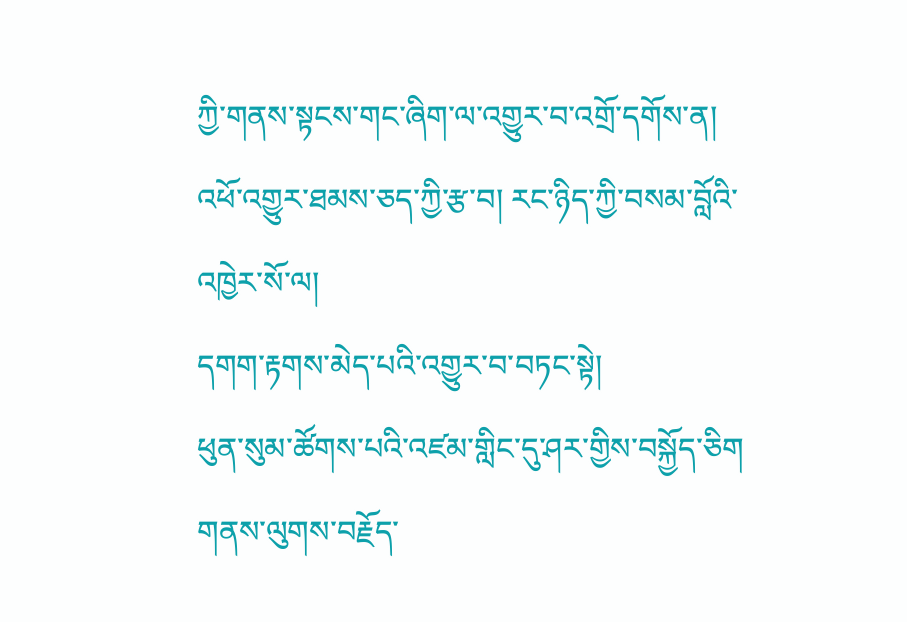ཀྱི་གནས་སྟངས་གང་ཞིག་ལ་འགྱུར་བ་འགྲོ་དགོས་ན།
འཕོ་འགྱུར་ཐམས་ཅད་ཀྱི་རྩ་བ། རང་ཉིད་ཀྱི་བསམ་བློའི་འཁྱེར་སོ་ལ།
དགག་རྟགས་མེད་པའི་འགྱུར་བ་བཏང་སྟེ།
ཕུན་སུམ་ཚོགས་པའི་འཛམ་གླིང་དུ་ཤར་གྱིས་བསྐྱོད་ཅིག
གནས་ལུགས་བརྗོད་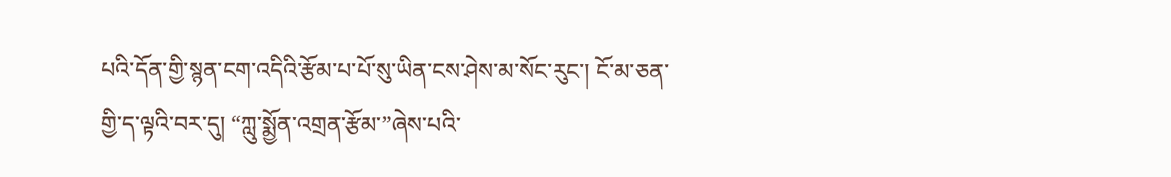པའི་དོན་གྱི་སྙན་ངག་འདིའི་རྩོམ་པ་པོ་སུ་ཡིན་ངས་ཤེས་མ་སོང་རུང་། ངོ་མ་ཅན་གྱི་ད་ལྟའི་བར་དུ། “ཀླུ་སྨྱོན་འགྲན་རྩོམ་”ཞེས་པའི་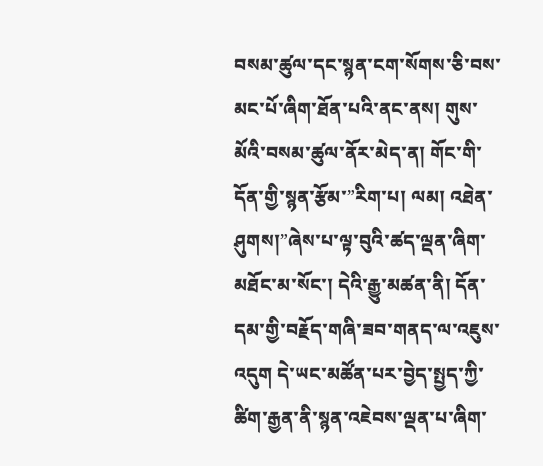བསམ་ཚུལ་དང་སྙན་ངག་སོགས་ཅི་བས་མང་པོ་ཞིག་ཐོན་པའི་ནང་ནས། གུས་མོའི་བསམ་ཚུལ་ནོར་མེད་ན། གོང་གི་དོན་གྱི་སྙན་རྩོམ་”རིག་པ། ལམ། འཐེན་ཤུགས།”ཞེས་པ་ལྟ་བུའི་ཚད་ལྡན་ཞིག་མཐོང་མ་སོང་། དེའི་རྒྱུ་མཚན་ནི། དོན་དམ་གྱི་བརྗོད་གཞི་ཟབ་གནད་ལ་འཇུས་འདུག དེ་ཡང་མཚོན་པར་བྱེད་སྤྱད་ཀྱི་ཚིག་རྒྱན་ནི་སྙན་འཇེབས་ལྡན་པ་ཞིག་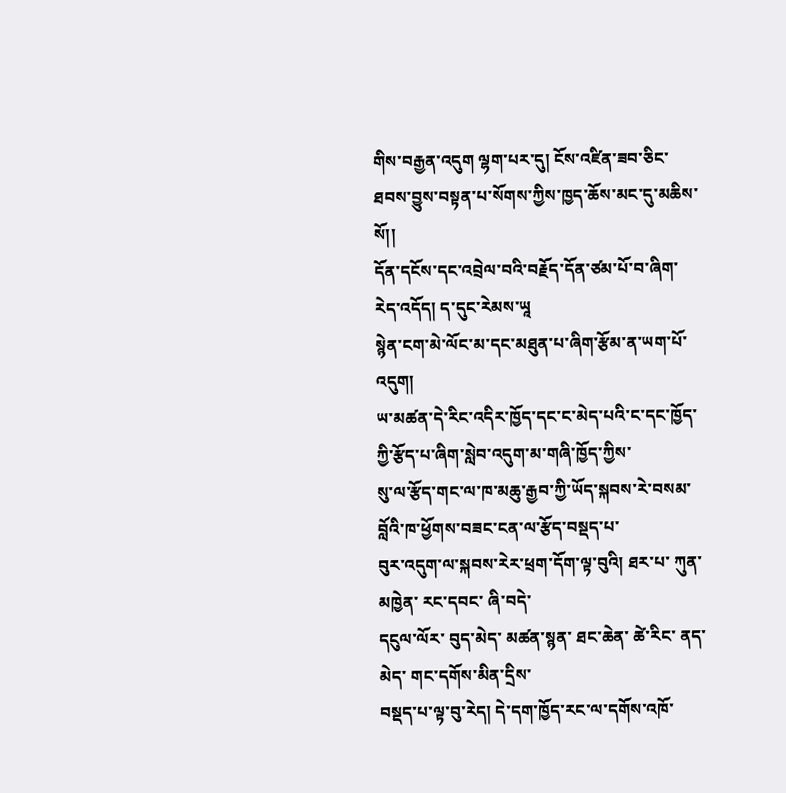གིས་བརྒྱན་འདུག ལྷག་པར་དུ། ངོས་འཛིན་ཟབ་ཅིང་ཐབས་བྱུས་བསྟན་པ་སོགས་ཀྱིས་ཁྱད་ཆོས་མང་དུ་མཆིས་སོ།།
དོན་དངོས་དང་འབྲེལ་བའི་བརྗོད་དོན་ཙམ་པོ་བ་ཞིག་རེད་འདོད། ད་དུང་རེམས་ཡཱ
སྙེན་ངག་མེ་ལོང་མ་དང་མཐུན་པ་ཞིག་རྩོམ་ན་ཡག་པོ་འདུག།
ཡ་མཚན་དེ་རིང་འདིར་ཁྱོད་དང་ང་མེད་པའི་ང་དང་ཁྱོད་ཀྱི་རྩོད་པ་ཞིག་སླེབ་འདུག་མ་གཞི་ཁྱོད་ཀྱིས་
སུ་ལ་རྩོད་གང་ལ་ཁ་མཆུ་རྒྱབ་ཀྱི་ཡོད་སྐབས་རེ་བསམ་བློའི་ཁ་ཕྱོགས་བཟང་ངན་ལ་རྩོད་བསྡད་པ་
བུར་འདུག་ལ་སྐབས་རེར་ཕྲག་དོག་ལྟ་བུའི། ཐར་པ་ ཀུན་མཁྱེན་ རང་དབང་ ཞི་བདེ་
དངུལ་ལོར་ བུད་མེད་ མཚན་སྙན་ ཐང་ཆེན་ ཚེ་རིང་ ནད་མེད་ གང་དགོས་མིན་དྲིས་
བསྡད་པ་ལྟ་བུ་རེད། དེ་དག་ཁྱོད་རང་ལ་དགོས་འཁོ་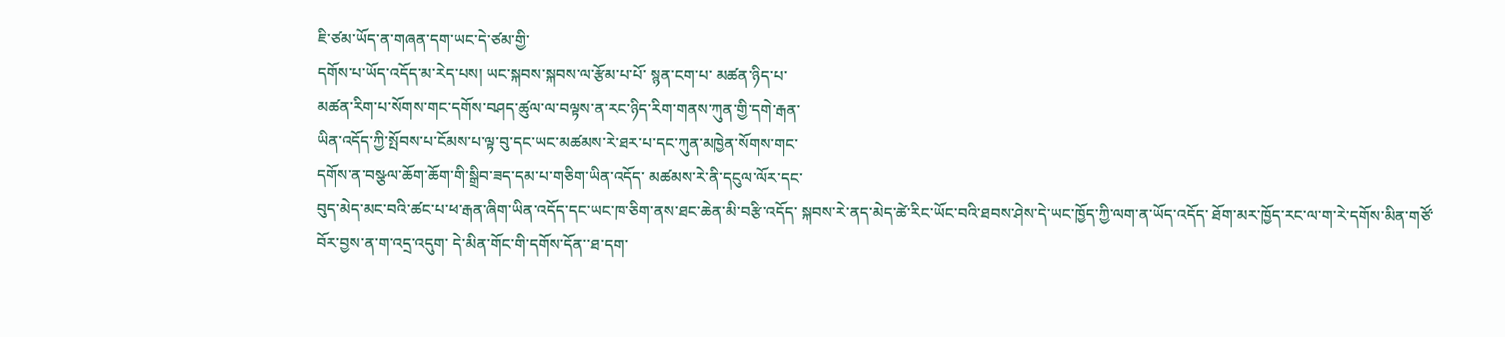ཇི་ཙམ་ཡོད་ན་གཞན་དག་ཡང་དེ་ཙམ་གྱི་
དགོས་པ་ཡོད་འདོད་མ་རེད་པས། ཡང་སྐབས་སྐབས་ལ་རྩོམ་པ་པོ་ སྙན་ངག་པ་ མཚན་ཉིད་པ་
མཚན་རིག་པ་སོགས་གང་དགོས་བཤད་ཚུལ་ལ་བལྟས་ན་རང་ཉིད་རིག་གནས་ཀུན་གྱི་དགེ་རྒན་
ཡིན་འདོད་ཀྱི་སྤོབས་པ་ངོམས་པ་ལྟ་བུ་དང་ཡང་མཚམས་རེ་ཐར་པ་དང་ཀུན་མཁྱེན་སོགས་གང་
དགོས་ན་བསྩལ་ཆོག་ཆོག་གི་སྒྲིབ་ཟད་དམ་པ་གཅིག་ཡིན་འདོད་ མཚམས་རེ་ནི་དངུལ་ལོར་དང་
བུད་མེད་མང་བའི་ཚང་པ་ཕ་རྒན་ཞིག་ཡིན་འདོད་དང་ཡང་ཁ་ཅིག་ནས་ཐང་ཆེན་མི་བརྩི་འདོད་ སྐབས་རེ་ནད་མེད་ཚེ་རིང་ཡོང་བའི་ཐབས་ཤེས་དེ་ཡང་ཁྱོད་ཀྱི་ལག་ན་ཡོད་འདོད་ ཐོག་མར་ཁྱོད་རང་ལ་ག་རེ་དགོས་མིན་གཙོ་
བོར་བྱས་ན་ག་འདྲ་འདུག་ དེ་མིན་གོང་གི་དགོས་དོན་་ཐ་དག་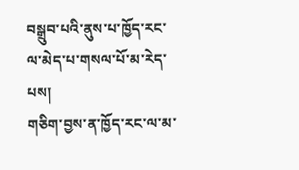བསྒྲུབ་པའི་ནུས་པ་ཁྱོད་རང་ལ་མེད་པ་གསལ་པོ་མ་རེད་པས།
གཅིག་བྱས་ན་ཁྱོད་རང་ལ་མ་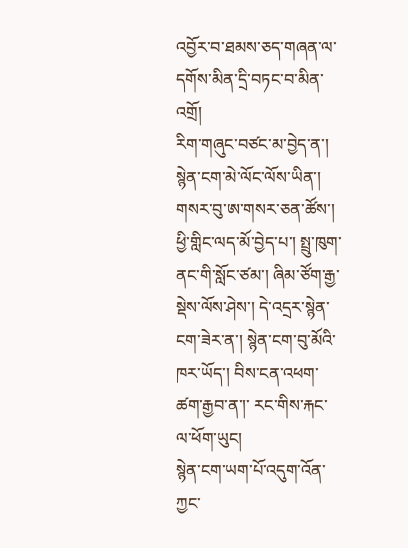འབྱོར་བ་ཐམས་ཅད་གཞན་ལ་དགོས་མིན་དྲི་བཏང་བ་མིན་འགྲོ།
རིག་གཞུང་བཙང་མ་བྱེད་ན་། སྙེན་ངག་མེ་ལོང་ལོས་ཡིན་། གསར་བུ་ཨ་གསར་ཅན་ཚོས་། ཕྱི་གླིང་ལད་མོ་བྱེད་པ་། སྤྲུ་ཁུག་ནང་གི་སློང་ཙམ་། ཞིམ་ཙོག་རྒྱ་སྡེས་ལོས་ཤེས་། དེ་འདྲར་སྙེན་ངག་ཟེར་ན་། སྙེན་ངག་བུ་མོའི་ཁར་ཡོད་། བིས་ངན་འཕག་ཚག་རྒྱབ་ན་།་ རང་གིས་རྐང་ལ་ཕོག་ཡུང།
སྙེན་ངག་ཡག་པོ་འདུག་འོན་ཀྱང་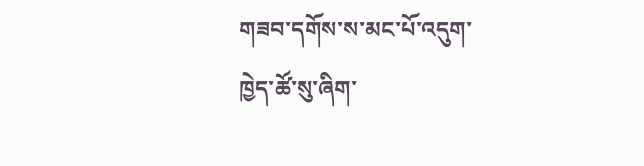གཟབ་དགོས་ས་མང་པོ་འདུག་
ཁྱེད་ཚོ་སུ་ཞིག་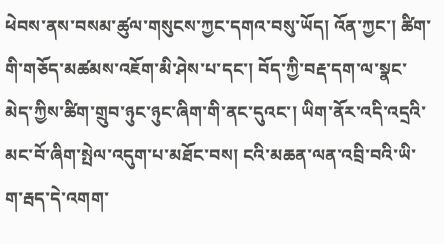ཕེབས་ནས་བསམ་ཚུལ་གསུངས་ཀྱང་དགའ་བསུ་ཡོད། འོན་ཀྱང་། ཚིག་གི་གཅོད་མཚམས་འཇོག་མི་ཤེས་པ་དང་། བོད་ཀྱི་བརྡ་དག་ལ་སྣང་མེད་ཀྱིས་ཚིག་གྲུབ་ཉུང་ཉུང་ཞིག་གི་ནང་དུའང་། ཡིག་ནོར་འདི་འདྲའི་མང་བོ་ཞིག་སྤེལ་འདུག་པ་མཐོང་བས། ངའི་མཆན་ལན་འབྲི་བའི་ཡི་ག་རྦད་དེ་འགག་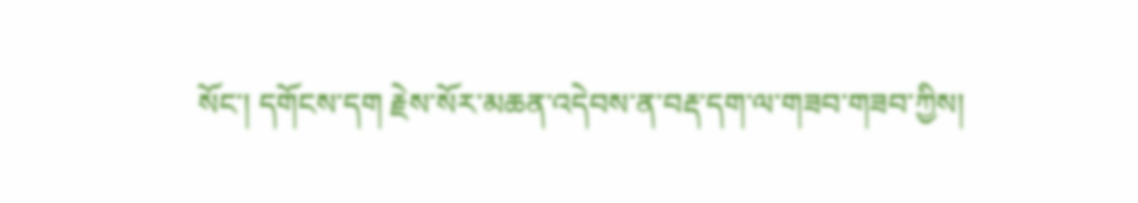སོང་། དགོངས་དག རྗེས་སོར་མཆན་འདེབས་ན་བརྡ་དག་ལ་གཟབ་གཟབ་ཀྱིས།